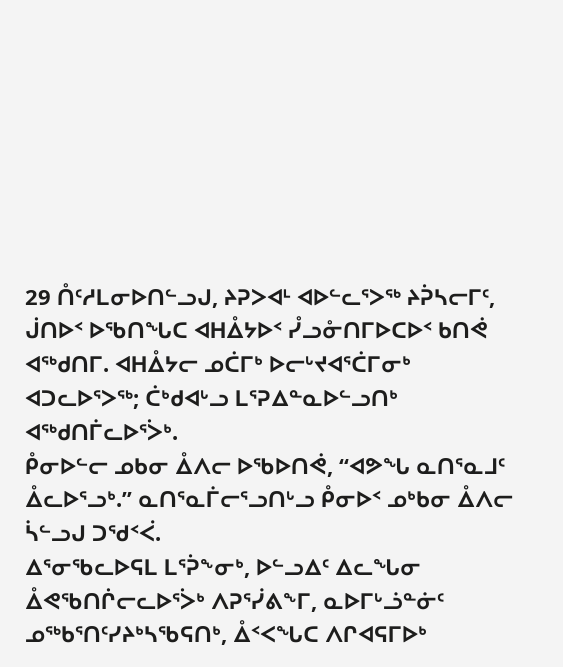29 ᑍᑦᓱᒪᓂᐅᑎᓪᓗᒍ, ᔨᕈᐳᐊᒻ ᐊᐅᓪᓚᕐᐳᖅ ᔨᕉᓴᓕᒥᑦ, ᒎᑎᐅᑉ ᐅᖃᑎᖓᑕ ᐊᕼᐂᔭᐅᑉ ᓮᓗᓁᑎᒥᐅᑕᐅᑉ ᑲᑎᕚ ᐊᖅᑯᑎᒥ. ᐊᕼᐂᔭᓕ ᓄᑖᒥᒃ ᐅᓕᒡᔪᐊᕐᑖᒥᓂᒃ ᐊᑐᓚᐅᕐᐳᖅ; ᑖᒃᑯᐊᒡᓗ ᒪᕐᕈᐃᓐᓇᐅᓪᓗᑎᒃ ᐊᖅᑯᑎᒦᓚᐅᕐᐴᒃ.
ᑬᓂᐅᓪᓕ ᓄᑲᓂ ᐂᐱᓕ ᐅᖃᐅᑎᕚ, “ᐊᕗᖓ ᓇᑎᕐᓇᒧᑦ ᐂᓚᐅᕐᓗᒃ.” ᓇᑎᕐᓇᒦᓕᕐᓗᑎᒡᓗ ᑬᓂᐅᑉ ᓄᒃᑲᓂ ᐂᐱᓕ ᓵᓪᓗᒍ ᑐᖁᑉᐹ.
ᐃᕐᓂᖃᓚᐅᕋᒪ ᒪᕐᕉᖕᓂᒃ, ᐅᓪᓗᐃᑦ ᐃᓚᖓᓂ ᐂᕙᖃᑎᒌᓕᓚᐅᕐᐴᒃ ᐱᕈᕐᓰᕕᖕᒥ, ᓇᐅᒥᒡᓘᓐᓃᑦ ᓄᖅᑲᕐᑎᑦᓯᔨᒃᓴᖃᕋᑎᒃ, ᐂᑉᐸᖓᑕ ᐱᒋᐊᕋᒥᐅᒃ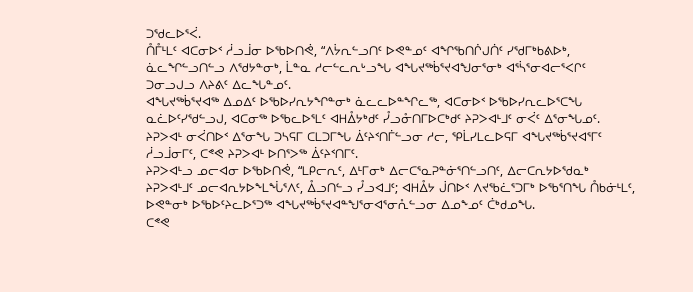ᑐᖁᓚᐅᕐᐹ.
ᑍᒤᒻᒪᑦ ᐊᑕᓂᐅᑉ ᓲᓗᒨᓂ ᐅᖃᐅᑎᕚ, “ᐱᔮᕆᓪᓗᑎᑦ ᐅᕙᓐᓄᑦ ᐊᖏᖃᑎᒌᒍᑏᑦ ᓯᖁᒥᒃᑲᕕᐅᒃ, ᓈᓚᖏᓪᓗᑎᓪᓗ ᐱᖁᔭᓐᓂᒃ, ᒫᓐᓇ ᓱᓕᓪᓚᕆᒡᓗᖓ ᐊᖓᔪᖅᑳᕐᔪᐊᖑᓂᕐᓂᒃ ᐊᕐᓵᕐᓂᐊᓕᕐᐸᒋᑦ ᑐᓂᓗᒍᓗ ᐱᔨᕕᑦ ᐃᓚᖓᓐᓄᑦ.
ᐊᖓᔪᖅᑳᕐᔪᐊᖅ ᐃᓄᐃᑦ ᐅᖃᐅᓯᕆᔭᖏᓐᓂᒃ ᓈᓚᓚᐅᓐᖏᓚᖅ, ᐊᑕᓂᐅᑉ ᐅᖃᐅᓯᕆᓚᐅᕐᑕᖓ ᓇᓛᐅᑦᓯᖁᓪᓗᒍ, ᐊᑕᓂᖅ ᐅᖃᓚᐅᕐᒪᑦ ᐊᕼᐂᔭᒃᑯᑦ ᓮᓗᓁᑎᒥᐅᑕᒃᑯᑦ ᔨᕈᐳᐊᒻᒧᑦ ᓂᐹᑦ ᐃᕐᓂᖓᓄᑦ.
ᔨᕈᐳᐊᒻ ᓂᐹᑎᐅᑉ ᐃᕐᓂᖓ ᑐᓴᕋᒥ ᑕᒪᑐᒥᖓ ᐄᑦᔨᑉᑎᒦᓪᓗᓂ ᓱᓕ, ᕿᒫᓯᒪᓚᐅᕋᒥ ᐊᖓᔪᖅᑳᕐᔪᐊᕐᒥᑦ ᓲᓗᒨᓂᒥᑦ, ᑕᕝᕙ ᔨᕈᐳᐊᒻ ᐅᑎᕐᐳᖅ ᐄᑦᔨᑉᑎᒥᑦ.
ᔨᕈᐳᐊᒻᓗ ᓄᓕᐊᓂ ᐅᖃᐅᑎᕚ, “ᒪᑭᓕᕆᑦ, ᐃᒻᒥᓂᒃ ᐃᓕᑕᕐᓇᕈᓐᓃᕐᑎᓪᓗᑎᑦ, ᐃᓕᑕᕆᔭᐅᖁᓇᒃ ᔨᕈᐳᐊᒻᒧᑦ ᓄᓕᐊᕆᔭᐅᖕᒪᖔᕐᐱᑦ, ᐂᓗᑎᓪᓗ ᓮᓗᐊᒧᑦ; ᐊᕼᐂᔭ ᒎᑎᐅᑉ ᐱᔪᖃᓛᕐᑐᒥᒃ ᐅᖃᕐᑎᖓ ᑍᑲᓃᒻᒪᑦ, ᐅᕙᓐᓂᒃ ᐅᖃᐅᑦᔨᓚᐅᕐᑐᖅ ᐊᖓᔪᖅᑳᕐᔪᐊᓐᖑᕐᓂᐊᕐᓂᕅᓪᓗᓂ ᐃᓄᖕᓄᑦ ᑖᒃᑯᓄᖓ.
ᑕᕝᕙ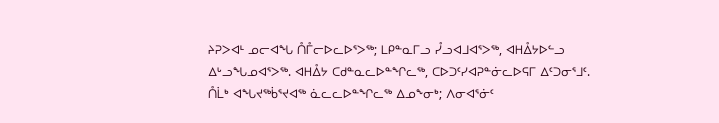ᔨᕈᐳᐊᒻ ᓄᓕᐊᖓ ᑍᒤᓕᐅᓚᐅᕐᐳᖅ; ᒪᑭᓐᓇᒥᓗ ᓮᓗᐊᒧᐊᕐᐳᖅ, ᐊᕼᐂᔭᐅᓪᓗ ᐃᒡᓗᖓᓄᐊᕐᐳᖅ. ᐊᕼᐂᔭ ᑕᑯᓐᓇᓚᐅᓐᖏᓚᖅ, ᑕᐅᑐᑦᓯᐊᕈᓐᓃᓚᐅᕋᒥ ᐃᑦᑐᓂᕐᒧᑦ.
ᑍᒫᒃ ᐊᖓᔪᖅᑳᕐᔪᐊᖅ ᓈᓚᓚᐅᓐᖏᓚᖅ ᐃᓄᖕᓂᒃ; ᐱᓂᐊᕐᓃᑦ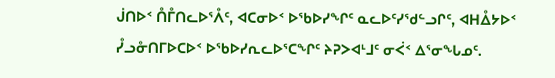ᒎᑎᐅᑉ ᑍᒤᑎᓚᐅᕐᐰᑦ, ᐊᑕᓂᐅᑉ ᐅᖃᐅᓯᖏᑦ ᓇᓚᐅᑦᓯᖁᓪᓗᒋᑦ, ᐊᕼᐂᔭᐅᑉ ᓮᓗᓁᑎᒥᐅᑕᐅᑉ ᐅᖃᐅᓯᕆᓚᐅᕐᑕᖏᑦ ᔨᕈᐳᐊᒻᒧᑦ ᓂᐹᑉ ᐃᕐᓂᖓᓄᑦ.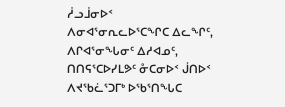ᓲᓗᒨᓂᐅᑉ ᐱᓂᐊᕐᓂᕆᓚᐅᕐᑕᖏᑕ ᐃᓚᖏᑦ, ᐱᒋᐊᕐᓂᖓᓂᑦ ᐃᓱᐊᓄᑦ, ᑎᑎᕋᕐᑕᐅᓯᒪᕗᑦ ᓁᑕᓂᐅᑉ ᒎᑎᐅᑉ ᐱᔪᖃᓛᕐᑐᒥᒃ ᐅᖃᕐᑎᖓᑕ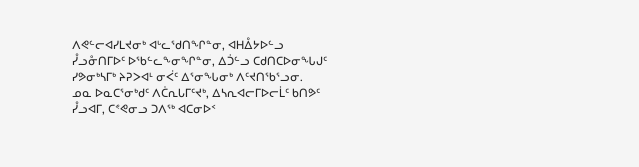ᐱᕙᓪᓕᐊᓯᒪᔪᓂᒃ ᐊᒡᓚᖁᑎᖏᓐᓂ, ᐊᕼᐂᔭᐅᓪᓗ ᓮᓗᓁᑎᒥᐅᑦ ᐅᖃᓪᓚᖕᓂᖏᓐᓂ, ᐃᑑᓪᓗ ᑕᑯᑎᑕᐅᓂᖓᒍᑦ ᓯᕗᓂᒃᓴᒥᒃ ᔨᕈᐳᐊᒻ ᓂᐹᑦ ᐃᕐᓂᖓᓂᒃ ᐱᑦᔪᑎᖃᕐᓗᓂ.
ᓄᓇ ᐅᓇᑕᕐᓂᒃᑯᑦ ᐱᑖᕆᒐᒥᑦᔪᒃ, ᐃᓴᕆᐊᓕᒥᐅᓕᒫᑦ ᑲᑎᕗᑦ ᓮᓗᐊᒥ, ᑕᕝᕙᓂᓗ ᑐᐱᖅ ᐊᑕᓂᐅᑉ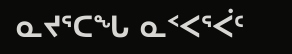ᓇᔪᕐᑕᖓ ᓇᑉᐸᕐᐹᑦ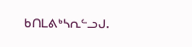ᑲᑎᒪᕕᒃᓴᕆᓪᓗᒍ.